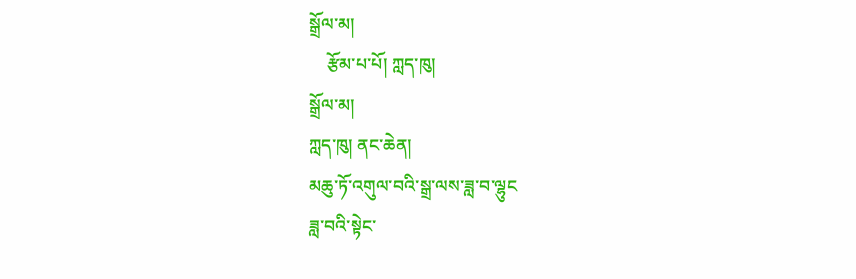སྒྲོལ་མ།
    རྩོམ་པ་པོ། ཀླད་ཁུ།
སྒྲོལ་མ།
ཀླད་ཁུ། ནང་ཆེན།
མཆུ་ཏོ་འགུལ་བའི་སྒྲ་ལས་ཟླ་བ་ལྷུང
ཟླ་བའི་སྟེང་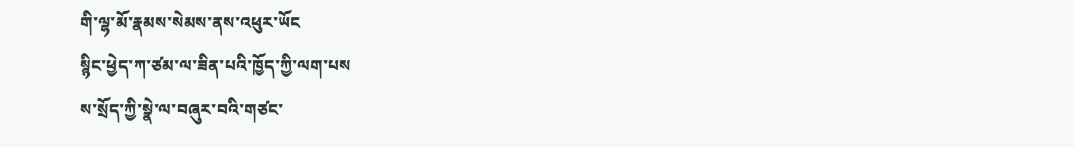གི་ལྷ་མོ་རྣམས་སེམས་ནས་འཕུར་ཡོང
སྙིང་ཕྱེད་ཀ་ཙམ་ལ་ཟིན་པའི་ཁྱོད་ཀྱི་ལག་པས
ས་སྲོད་ཀྱི་སྣེ་ལ་བཞུར་བའི་གཙང་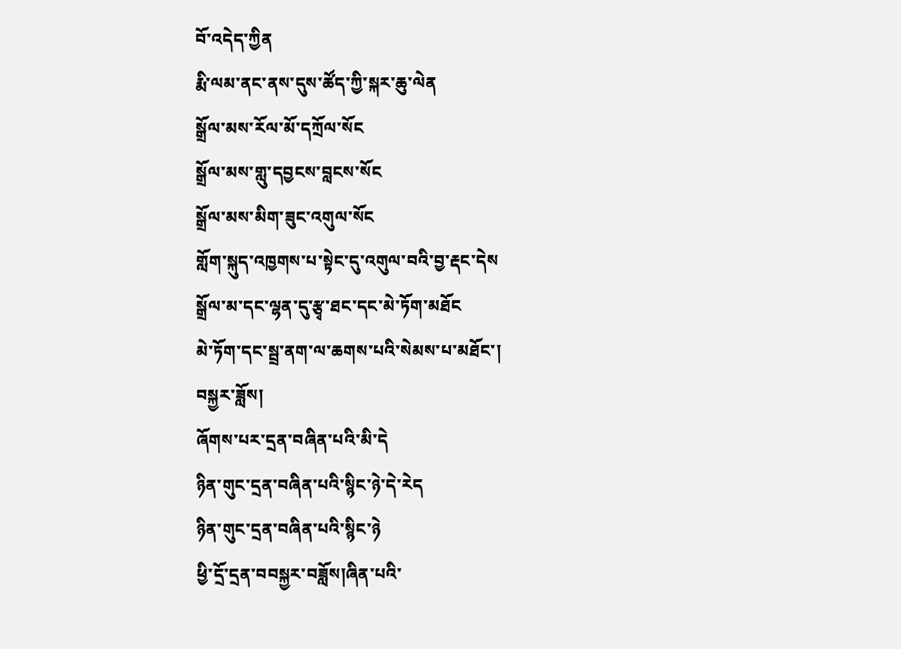བོ་འདེད་ཀྱིན
རྨི་ལམ་ནང་ནས་དུས་ཚོད་ཀྱི་སྐར་ཆུ་ལེན
སྒྲོལ་མས་རོལ་མོ་དཀྲོལ་སོང
སྒྲོལ་མས་གླུ་དབྱངས་བླངས་སོང
སྒྲོལ་མས་མིག་ཟུང་འགུལ་སོང
གློག་སྐུད་འཁྱགས་པ་སྟེང་དུ་འགུལ་བའི་བྱ་རྡང་དེས
སྒྲོལ་མ་དང་ལྷན་དུ་རྩྭ་ཐང་དང་མེ་ཏོག་མཐོང
མེ་ཏོག་དང་སྦྲ་ནག་ལ་ཆགས་པའི་སེམས་པ་མཐོང་།
བསྐྱར་ཟློས།
ཞོགས་པར་དྲན་བཞིན་པའི་མི་དེ
ཉིན་གུང་དྲན་བཞིན་པའི་སྙིང་ཉེ་དེ་རེད
ཉིན་གུང་དྲན་བཞིན་པའི་སྙིང་ཉེ
ཕྱི་དྲོ་དྲན་བབསྐྱར་བཟློས།ཞིན་པའི་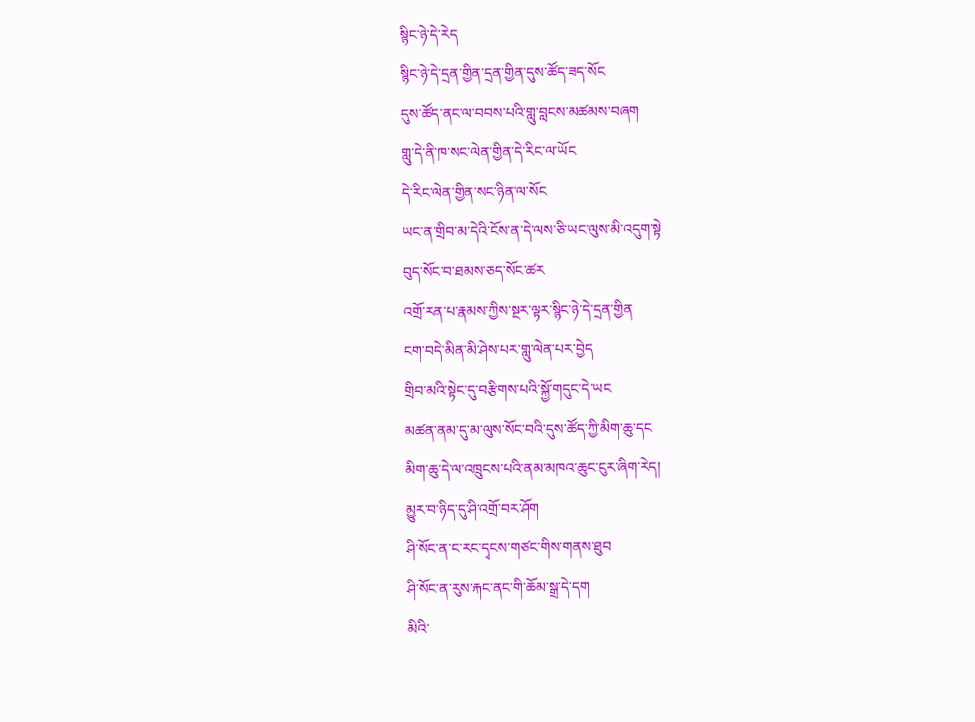སྙིང་ཉེ་དེ་རེད
སྙིང་ཉེ་དེ་དྲན་གྱིན་དྲན་གྱིན་དུས་ཚོད་ཟད་སོང
དུས་ཚོད་ནང་ལ་བབས་པའི་གླུ་བླངས་མཚམས་བཞག
གླུ་དེ་ནི་ཁ་སང་ལེན་གྱིན་དེ་རིང་ལ་ཡོང
དེ་རིང་ལེན་གྱིན་སང་ཉིན་ལ་སོང
ཡང་ན་གྲིབ་མ་དེའི་ངོས་ན་དེ་ལས་ཅི་ཡང་ལུས་མི་འདུག་སྟེ
བུད་སོང་བ་ཐམས་ཅད་སོང་ཚར
འགྲོ་རན་པ་རྣམས་ཀྱིས་སྔར་ལྟར་སྙིང་ཉེ་དེ་དྲན་གྱིན
ངག་བདེ་མིན་མི་ཤེས་པར་གླུ་ལེན་པར་བྱེད
གྲིབ་མའི་སྟེང་དུ་བརྩིགས་པའི་སྐྱོ་གདུང་དེ་ཡང
མཚན་ནམ་དུ་མ་ལུས་སོང་བའི་དུས་ཚོད་ཀྱི་མིག་ཆུ་དང
མིག་ཆུ་དེ་ལ་འཁྲུངས་པའི་ནམ་མཁའ་ཆུང་ངུར་ཞིག་རེད།
མྱུར་བ་ཉིད་དུ་ཤི་འགྲོ་བར་ཤོག
ཤི་སོང་ན་ང་རང་དྭངས་གཙང་གིས་གནས་ཐུབ
ཤི་སོང་ན་རུས་རྐང་ནང་གི་ཆོམ་སྒྲ་དེ་དག
མིའི་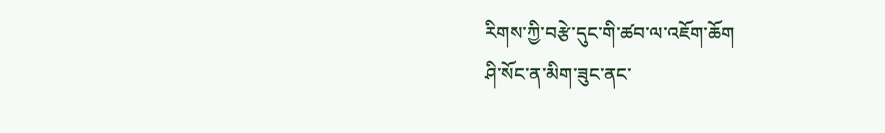རིགས་ཀྱི་བརྩེ་དུང་གི་ཚབ་ལ་འཇོག་ཆོག
ཤི་སོང་ན་མིག་ཟུང་ནང་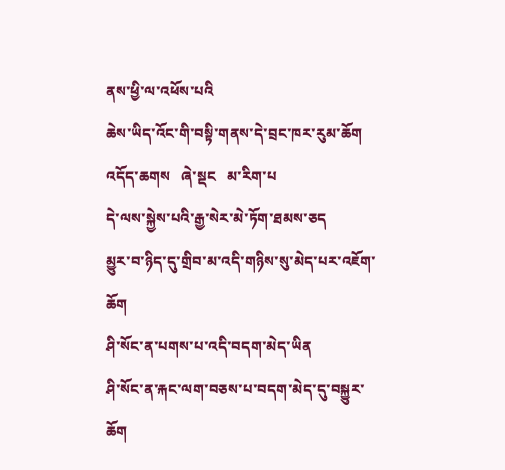ནས་ཕྱི་ལ་འཕོས་པའི
ཆེས་ཡིད་འོང་གི་བསྟི་གནས་དེ་བྲང་ཁར་རུམ་ཆོག
འདོད་ཆགས   ཞེ་སྡང   མ་རིག་པ
དེ་ལས་སྐྱེས་པའི་རྒྱ་སེར་མེ་ཏོག་ཐམས་ཅད
མྱུར་བ་ཉིད་དུ་གྲིབ་མ་འདི་གཉིས་སུ་མེད་པར་འཇོག་ཆོག
ཤི་སོང་ན་པགས་པ་འདི་བདག་མེད་ཡིན
ཤི་སོང་ན་རྐང་ལག་བཅས་པ་བདག་མེད་དུ་བསྐྱུར་ཆོག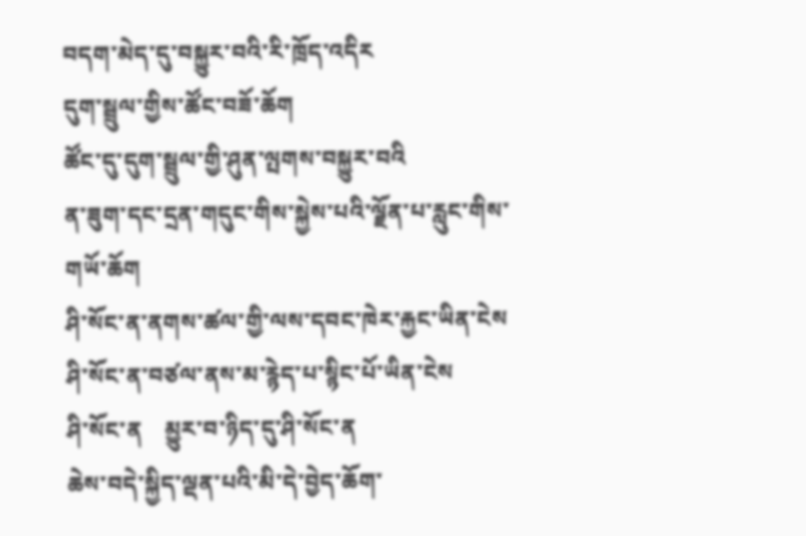བདག་མེད་དུ་བསྐྱུར་བའི་རི་ཁྲོད་འདིར
དུག་སྦྲུལ་གྱིས་ཚོང་བཟོ་ཆོག
ཚོང་དུ་དུག་སྦྲུལ་གྱི་ཤུན་ལྤགས་བསྐྱུར་བའི
ན་ཟུག་དང་དྲན་གདུང་གིས་སྐྱེས་པའི་ལྗོན་པ་རླུང་གིས་གཡོ་ཆོག
ཤི་སོང་ན་ནགས་ཚལ་གྱི་ལས་དབང་ཁེར་རྐྱང་ཡིན་ངེས
ཤི་སོང་ན་བཙལ་ནས་མ་རྙེད་པ་སྙིང་པོ་ཡིན་ངེས
ཤི་སོང་ན    མྱུར་བ་ཉིད་དུ་ཤི་སོང་ན
ཆེས་བདེ་སྐྱིད་ལྡན་པའི་མི་དེ་བྱེད་ཆོག་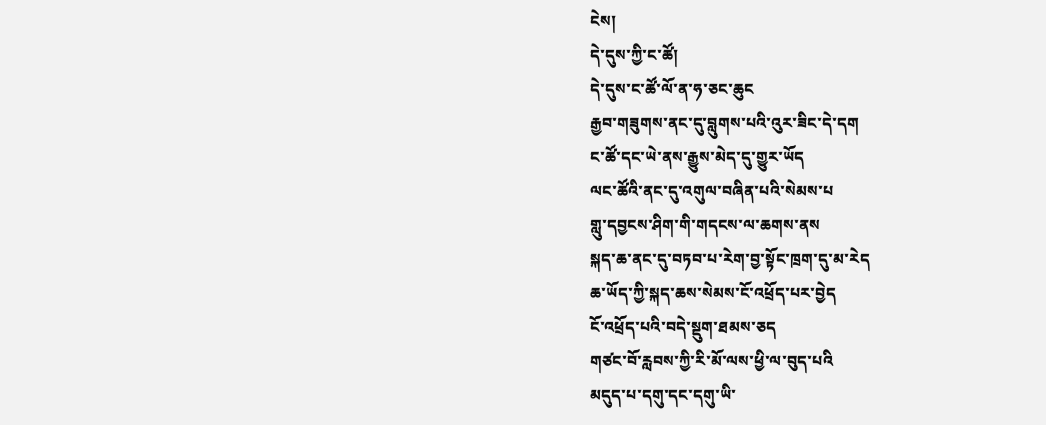ངེས།
དེ་དུས་ཀྱི་ང་ཚོ།
དེ་དུས་ང་ཚོ་ལོ་ན་ཧ་ཅང་ཆུང
རྒྱབ་གཟུགས་ནང་དུ་བླུགས་པའི་འུར་ཟིང་དེ་དག
ང་ཚོ་དང་ཡེ་ནས་རྒྱུས་མེད་དུ་གྱུར་ཡོད
ལང་ཚོའི་ནང་དུ་འགུལ་བཞིན་པའི་སེམས་པ
གླུ་དབྱངས་ཤིག་གི་གདངས་ལ་ཆགས་ནས
སྐད་ཆ་ནང་དུ་བཏབ་པ་རེག་བྱ་སྟོང་ཁྲག་དུ་མ་རེད
ཆ་ཡོད་ཀྱི་སྐད་ཆས་སེམས་ངོ་འཕྲོད་པར་བྱེད
ངོ་འཕྲོད་པའི་བདེ་སྡུག་ཐམས་ཅད
གཙང་བོ་རླབས་ཀྱི་རི་མོ་ལས་ཕྱི་ལ་བུད་པའི
མདུད་པ་དགུ་དང་དགུ་ཡི་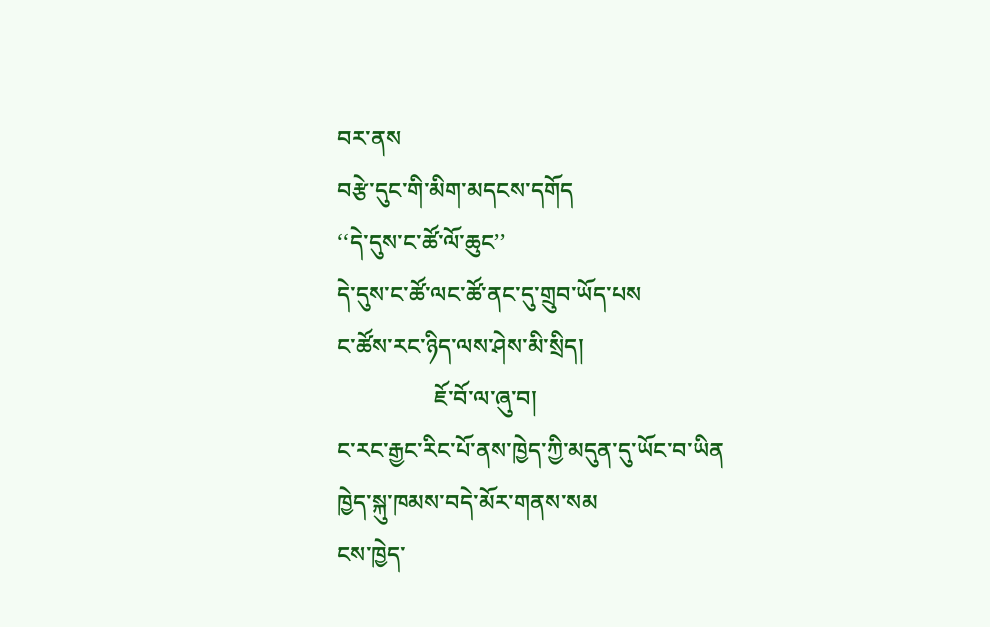བར་ནས
བརྩེ་དུང་གི་མིག་མདངས་དགོད
‘‘དེ་དུས་ང་ཚོ་ལོ་ཆུང’’
དེ་དུས་ང་ཚོ་ལང་ཚོ་ནང་དུ་གྲུབ་ཡོད་པས
ང་ཚོས་རང་ཉིད་ལས་ཤེས་མི་སྲིད།
                 ཇོ་བོ་ལ་ཞུ་བ།
ང་རང་རྒྱང་རིང་པོ་ནས་ཁྱེད་ཀྱི་མདུན་དུ་ཡོང་བ་ཡིན
ཁྱེད་སྐུ་ཁམས་བདེ་མོར་གནས་སམ
ངས་ཁྱེད་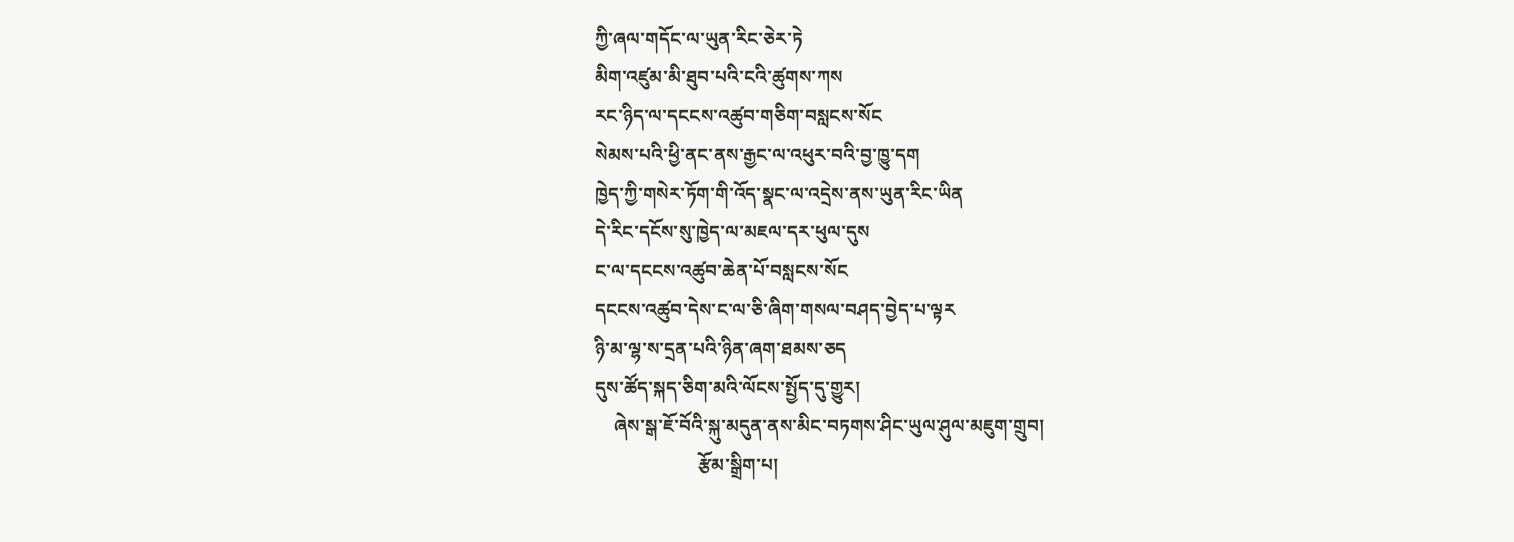ཀྱི་ཞལ་གདོང་ལ་ཡུན་རིང་ཅེར་ཏེ
མིག་འཛུམ་མི་ཐུབ་པའི་ངའི་ཚུགས་ཀས
རང་ཉིད་ལ་དངངས་འཚུབ་གཅིག་བསླངས་སོང
སེམས་པའི་ཕྱི་ནང་ནས་རྒྱང་ལ་འཕུར་བའི་བྱ་ཁྱུ་དག
ཁྱེད་ཀྱི་གསེར་ཏོག་གི་འོད་སྣང་ལ་འདྲེས་ནས་ཡུན་རིང་ཡིན
དེ་རིང་དངོས་སུ་ཁྱེད་ལ་མཇལ་དར་ཕུལ་དུས
ང་ལ་དངངས་འཚུབ་ཆེན་པོ་བསླངས་སོང
དངངས་འཚུབ་དེས་ང་ལ་ཅི་ཞིག་གསལ་བཤད་བྱེད་པ་ལྟར
ཉི་མ་ལྷ་ས་དྲན་པའི་ཉིན་ཞག་ཐམས་ཅད
དུས་ཚོད་སྐད་ཅིག་མའི་ལོངས་སྤྱོད་དུ་གྱུར།
    ཞེས་སྒ་ཇོ་བོའི་སྐུ་མདུན་ནས་མིང་བཏགས་ཤིང་ཡུལ་ཤུལ་མཇུག་གྲུབ།
                      རྩོམ་སྒྲིག་པ།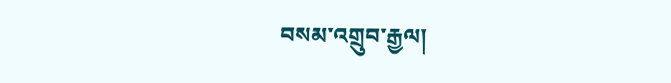བསམ་འགྲུབ་རྒྱལ།